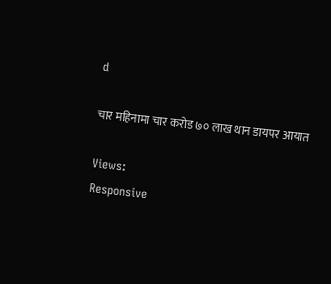d

चार महिनामा चार करोड ७० लाख थान डायपर आयात

Views:
Responsive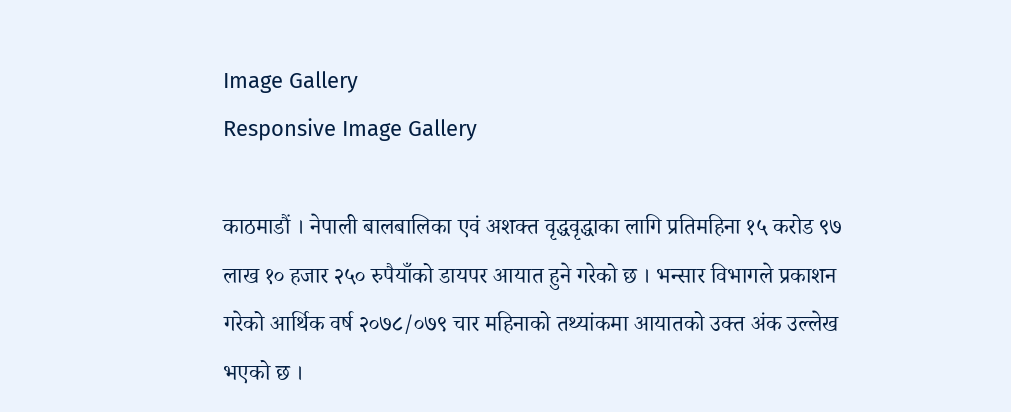Image Gallery
Responsive Image Gallery

काठमाडौं । नेपाली बालबालिका एवं अशक्त वृद्धवृद्धाका लागि प्रतिमहिना १५ करोड ९७ लाख १० हजार २५० रुपैयाँको डायपर आयात हुने गरेको छ । भन्सार विभागले प्रकाशन गरेको आर्थिक वर्ष २०७८/०७९ चार महिनाको तथ्यांकमा आयातको उक्त अंक उल्लेख भएको छ ।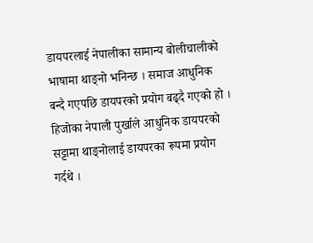डायपरलाई नेपालीका सामान्य बोलीचालीको भाषामा थाङ्नो भनिन्छ । समाज आधुनिक बन्दै गएपछि डायपरको प्रयोग बढ्दै गएको हो । हिजोका नेपाली पुर्खाले आधुनिक डायपरको सट्टामा थाङ्नोलाई डायपरका रूपमा प्रयोग गर्दथे ।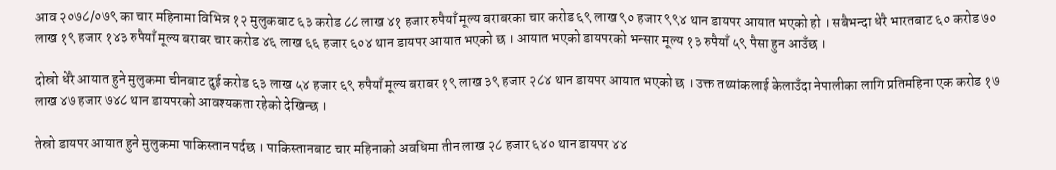आव २०७८/०७९ का चार महिनामा विभिन्न १२ मुलुकबाट ६३ करोड ८८ लाख ४१ हजार रुपैयाँ मूल्य बराबरका चार करोड ६९ लाख ९० हजार ९९४ थान डायपर आयात भएको हो । सबैभन्दा धेरै भारतबाट ६० करोड ७० लाख १९ हजार १४३ रुपैयाँ मूल्य बराबर चार करोड ४६ लाख ६६ हजार ६०४ थान डायपर आयात भएको छ । आयात भएको डायपरको भन्सार मूल्य १३ रुपैयाँ ५९ पैसा हुन आउँछ ।

दोस्रो धेरै आयात हुने मुलुकमा चीनबाट दुई करोड ६३ लाख ५४ हजार ६९ रुपैयाँ मूल्य बराबर १९ लाख ३९ हजार २८४ थान डायपर आयात भएको छ । उक्त तथ्यांकलाई केलाउँदा नेपालीका लागि प्रतिमहिना एक करोड १७ लाख ४७ हजार ७४८ थान डायपरको आवश्यकता रहेको देखिन्छ ।

तेस्रो डायपर आयात हुने मुलुकमा पाकिस्तान पर्दछ । पाकिस्तानबाट चार महिनाको अवधिमा तीन लाख २८ हजार ६४० थान डायपर ४४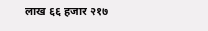लाख ६६ हजार २१७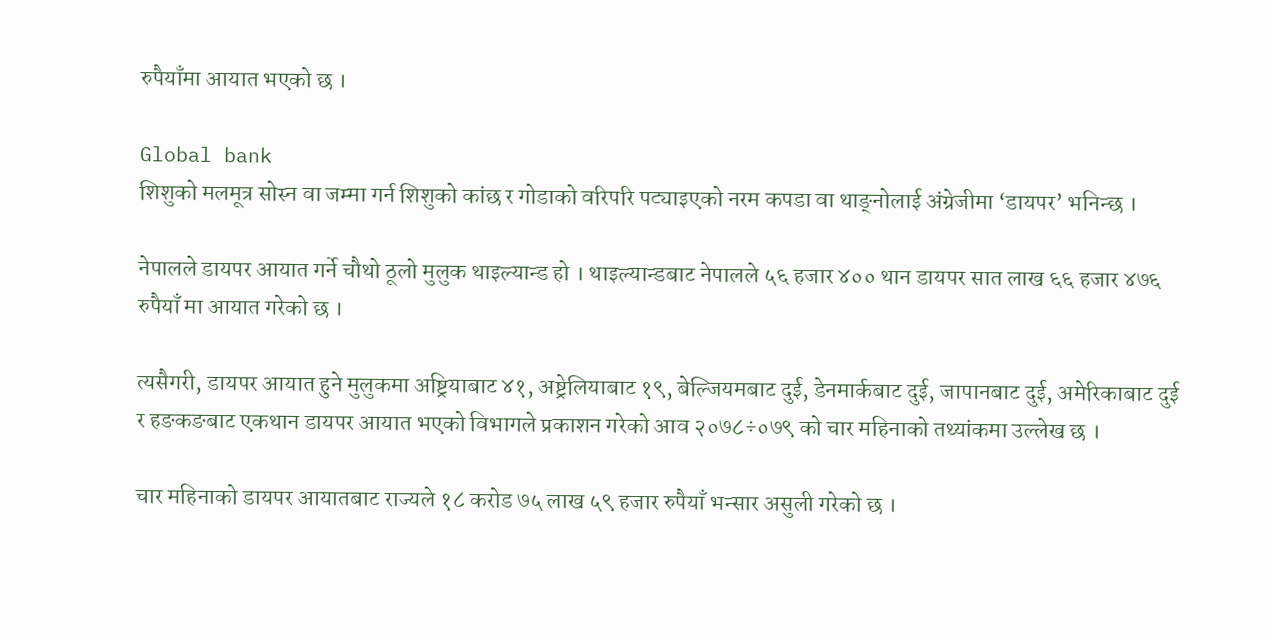रुपैयाँमा आयात भएको छ ।

Global bank
शिशुको मलमूत्र सोस्न वा जम्मा गर्न शिशुको कांछ र गोडाको वरिपरि पट्याइएको नरम कपडा वा थाङ्नोलाई अंग्रेजीमा ‘डायपर’ भनिन्छ ।

नेपालले डायपर आयात गर्ने चौथो ठूलो मुलुक थाइल्यान्ड हो । थाइल्यान्डबाट नेपालले ५६ हजार ४०० थान डायपर सात लाख ६६ हजार ४७६ रुपैयाँ मा आयात गरेको छ ।

त्यसैगरी, डायपर आयात हुने मुलुकमा अष्ट्रियाबाट ४१, अष्ट्रेलियाबाट १९, बेल्जियमबाट दुई, डेनमार्कबाट दुई, जापानबाट दुई, अमेरिकाबाट दुई र हङकङबाट एकथान डायपर आयात भएको विभागले प्रकाशन गरेको आव २०७८÷०७९ को चार महिनाको तथ्यांकमा उल्लेख छ ।

चार महिनाको डायपर आयातबाट राज्यले १८ करोड ७५ लाख ५९ हजार रुपैयाँ भन्सार असुली गरेको छ ।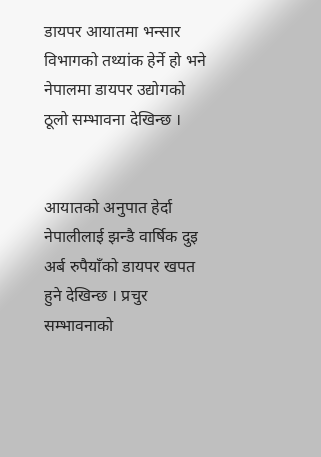डायपर आयातमा भन्सार विभागको तथ्यांक हेर्ने हो भने नेपालमा डायपर उद्योगको ठूलो सम्भावना देखिन्छ ।


आयातको अनुपात हेर्दा नेपालीलाई झन्डै वार्षिक दुइ अर्ब रुपैयाँको डायपर खपत हुने देखिन्छ । प्रचुर सम्भावनाको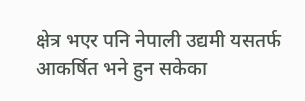क्षेत्र भएर पनि नेपाली उद्यमी यसतर्फ आकर्षित भने हुन सकेका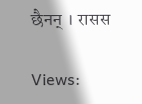छैनन् । रासस

Views: